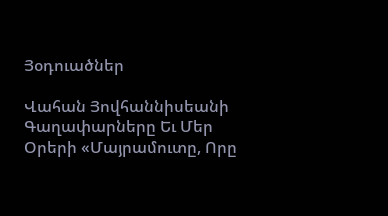Յօդուածներ

Վահան Յովհաննիսեանի Գաղափարները Եւ Մեր Օրերի «Մայրամուտը, Որը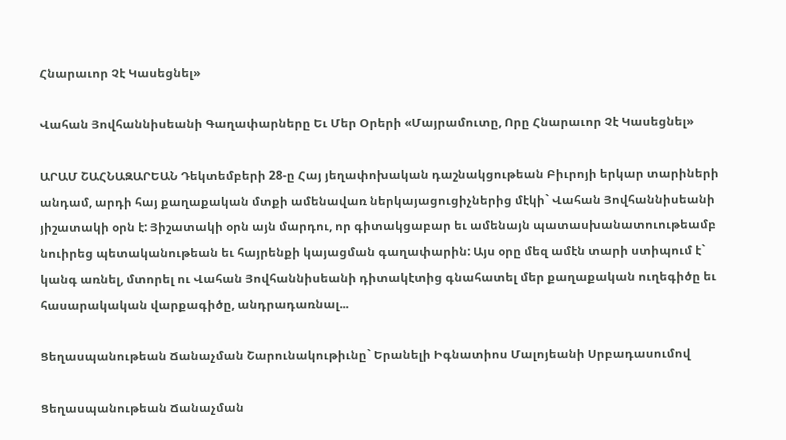Հնարաւոր Չէ Կասեցնել»

Վահան Յովհաննիսեանի Գաղափարները Եւ Մեր Օրերի «Մայրամուտը, Որը Հնարաւոր Չէ Կասեցնել»

ԱՐԱՄ ՇԱՀՆԱԶԱՐԵԱՆ Դեկտեմբերի 28-ը Հայ յեղափոխական դաշնակցութեան Բիւրոյի երկար տարիների անդամ, արդի հայ քաղաքական մտքի ամենավառ ներկայացուցիչներից մէկի` Վահան Յովհաննիսեանի յիշատակի օրն է: Յիշատակի օրն այն մարդու, որ գիտակցաբար եւ ամենայն պատասխանատուութեամբ նուիրեց պետականութեան եւ հայրենքի կայացման գաղափարին: Այս օրը մեզ ամէն տարի ստիպում է` կանգ առնել, մտորել ու Վահան Յովհաննիսեանի դիտակէտից գնահատել մեր քաղաքական ուղեգիծը եւ հասարակական վարքագիծը, անդրադառնալ...

Ցեղասպանութեան Ճանաչման Շարունակութիւնը` Երանելի Իգնատիոս Մալոյեանի Սրբադասումով

Ցեղասպանութեան Ճանաչման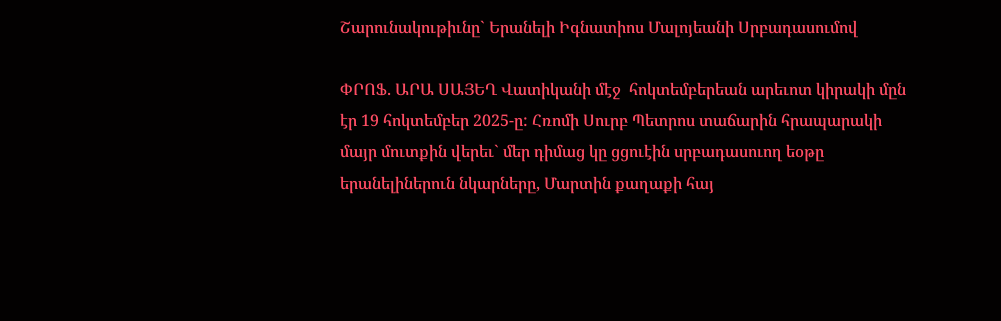Շարունակութիւնը` Երանելի Իգնատիոս Մալոյեանի Սրբադասումով

ՓՐՈՖ. ԱՐԱ ՍԱՅԵՂ Վատիկանի մէջ  հոկտեմբերեան արեւոտ կիրակի մըն էր 19 հոկտեմբեր 2025-ը: Հռոմի Սուրբ Պետրոս տաճարին հրապարակի մայր մուտքին վերեւ` մեր դիմաց կը ցցուէին սրբադասուող եօթը երանելիներուն նկարները, Մարտին քաղաքի հայ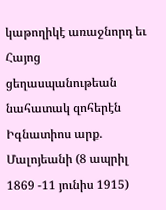կաթողիկէ առաջնորդ եւ Հայոց ցեղասպանութեան նահատակ զոհերէն Իգնատիոս արք. Մալոյեանի (8 ապրիլ 1869 -11 յունիս 1915)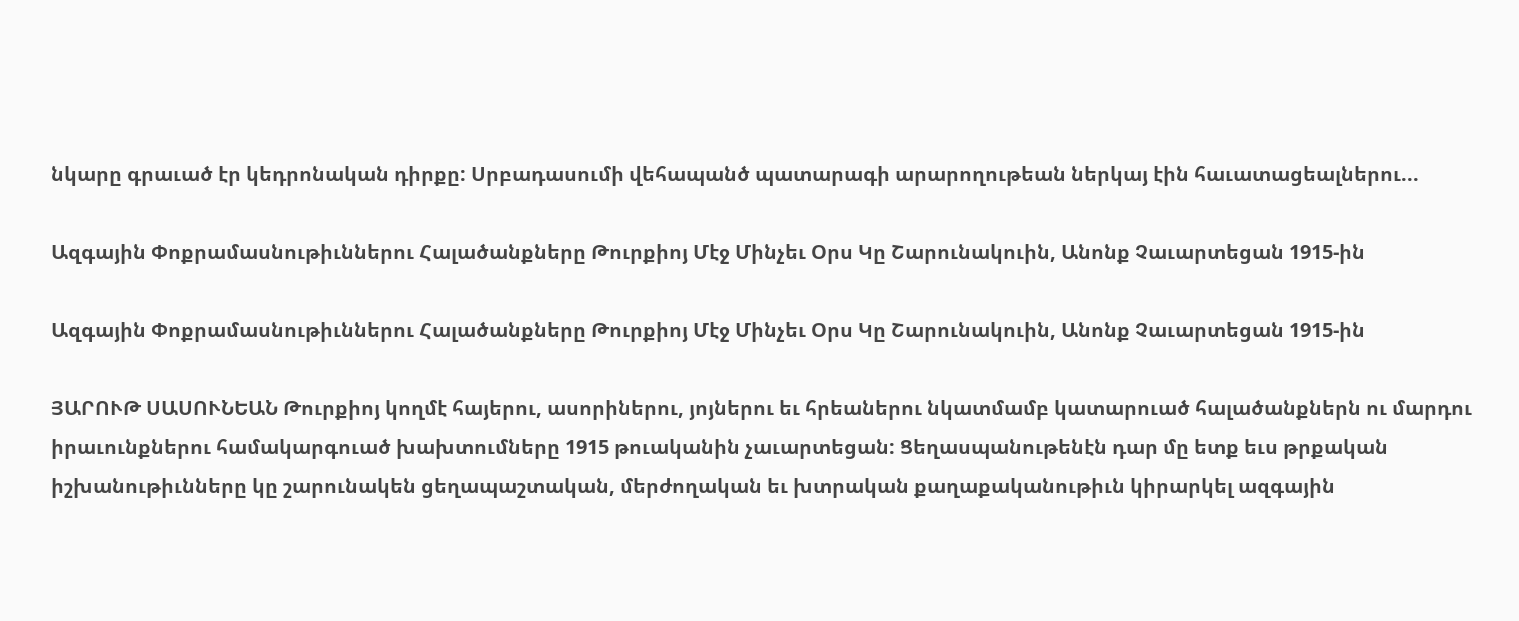նկարը գրաւած էր կեդրոնական դիրքը: Սրբադասումի վեհապանծ պատարագի արարողութեան ներկայ էին հաւատացեալներու...

Ազգային Փոքրամասնութիւններու Հալածանքները Թուրքիոյ Մէջ Մինչեւ Օրս Կը Շարունակուին, Անոնք Չաւարտեցան 1915-ին

Ազգային Փոքրամասնութիւններու Հալածանքները Թուրքիոյ Մէջ Մինչեւ Օրս Կը Շարունակուին, Անոնք Չաւարտեցան 1915-ին

ՅԱՐՈՒԹ ՍԱՍՈՒՆԵԱՆ Թուրքիոյ կողմէ հայերու, ասորիներու, յոյներու եւ հրեաներու նկատմամբ կատարուած հալածանքներն ու մարդու իրաւունքներու համակարգուած խախտումները 1915 թուականին չաւարտեցան: Ցեղասպանութենէն դար մը ետք եւս թրքական իշխանութիւնները կը շարունակեն ցեղապաշտական, մերժողական եւ խտրական քաղաքականութիւն կիրարկել ազգային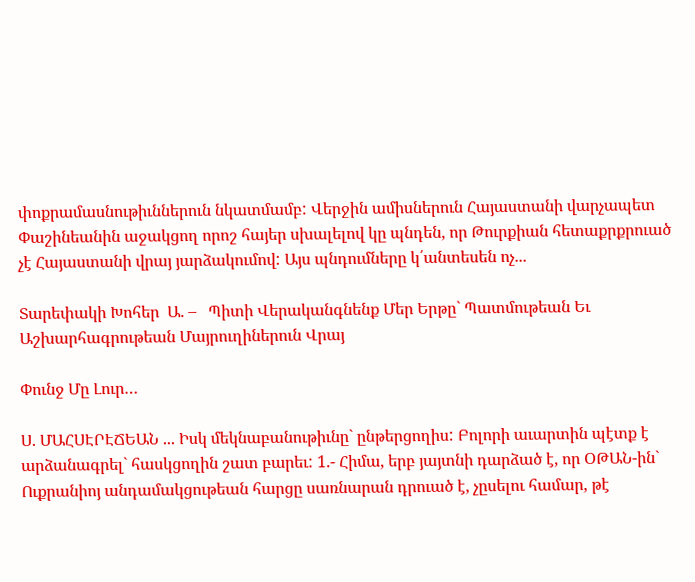փոքրամասնութիւններուն նկատմամբ: Վերջին ամիսներուն Հայաստանի վարչապետ Փաշինեանին աջակցող որոշ հայեր սխալելով կը պնդեն, որ Թուրքիան հետաքրքրուած չէ Հայաստանի վրայ յարձակումով: Այս պնդումները կ՛անտեսեն ոչ...

Տարեփակի Խոհեր  Ա. –   Պիտի Վերականգնենք Մեր Երթը` Պատմութեան Եւ Աշխարհագրութեան Մայրուղիներուն Վրայ

Փունջ Մը Լուր…

Ս. ՄԱՀՍԷՐԷՃԵԱՆ ... Իսկ մեկնաբանութիւնը` ընթերցողիս: Բոլորի աւարտին պէտք է արձանագրել` հասկցողին շատ բարեւ: 1.- Հիմա, երբ յայտնի դարձած է, որ ՕԹԱՆ-ին` Ուքրանիոյ անդամակցութեան հարցը սառնարան դրուած է, չըսելու համար, թէ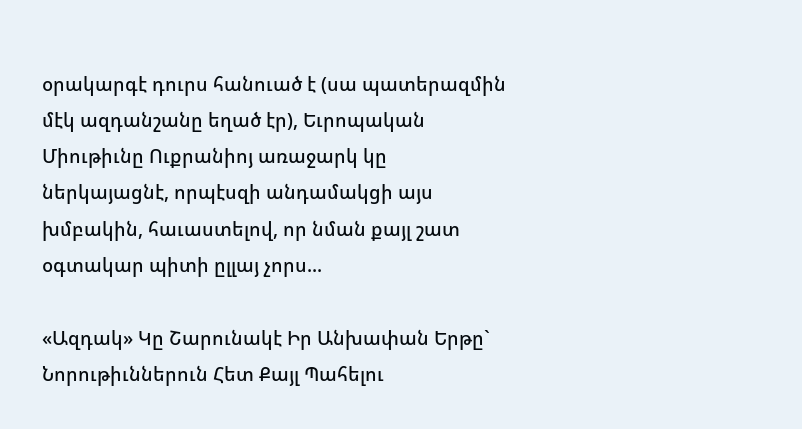օրակարգէ դուրս հանուած է (սա պատերազմին մէկ ազդանշանը եղած էր), Եւրոպական Միութիւնը Ուքրանիոյ առաջարկ կը ներկայացնէ, որպէսզի անդամակցի այս խմբակին, հաւաստելով, որ նման քայլ շատ օգտակար պիտի ըլլայ չորս...

«Ազդակ» Կը Շարունակէ Իր Անխափան Երթը` Նորութիւններուն Հետ Քայլ Պահելու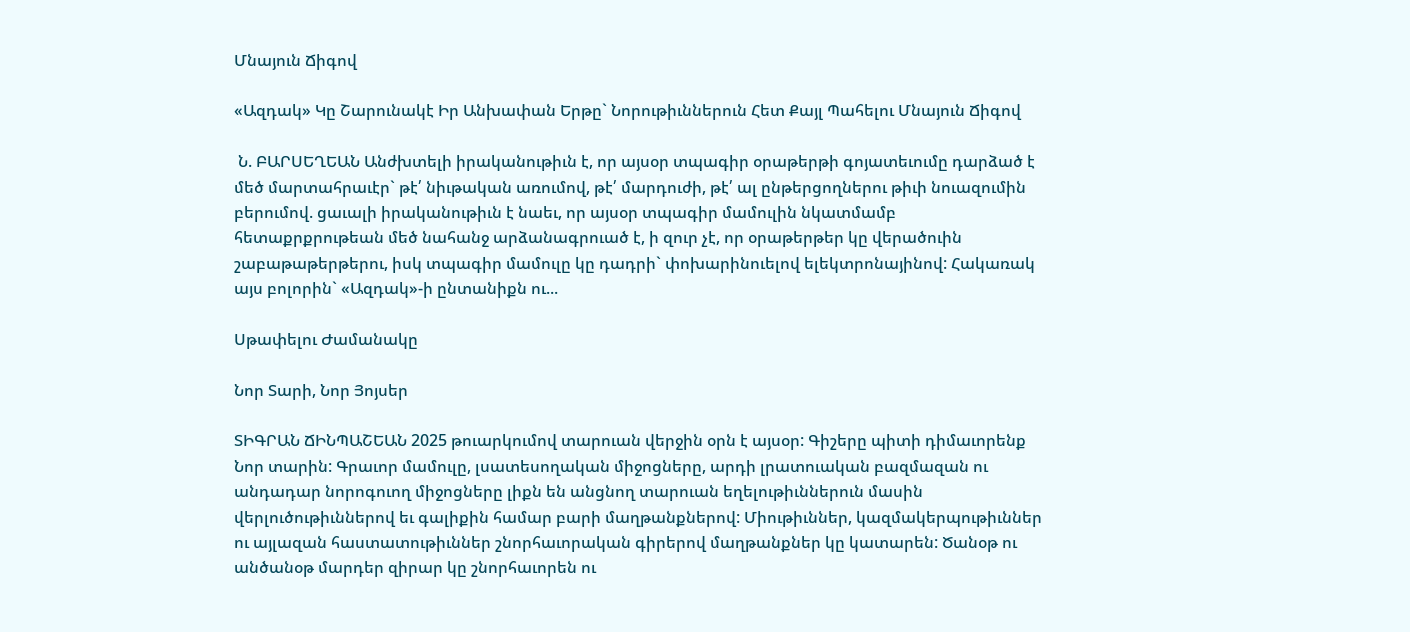Մնայուն Ճիգով

«Ազդակ» Կը Շարունակէ Իր Անխափան Երթը` Նորութիւններուն Հետ Քայլ Պահելու Մնայուն Ճիգով

 Ն. ԲԱՐՍԵՂԵԱՆ Անժխտելի իրականութիւն է, որ այսօր տպագիր օրաթերթի գոյատեւումը դարձած է մեծ մարտահրաւէր` թէ՛ նիւթական առումով, թէ՛ մարդուժի, թէ՛ ալ ընթերցողներու թիւի նուազումին բերումով. ցաւալի իրականութիւն է նաեւ, որ այսօր տպագիր մամուլին նկատմամբ հետաքրքրութեան մեծ նահանջ արձանագրուած է, ի զուր չէ, որ օրաթերթեր կը վերածուին շաբաթաթերթերու, իսկ տպագիր մամուլը կը դադրի` փոխարինուելով ելեկտրոնայինով: Հակառակ այս բոլորին` «Ազդակ»-ի ընտանիքն ու...

Սթափելու Ժամանակը

Նոր Տարի, Նոր Յոյսեր

ՏԻԳՐԱՆ ՃԻՆՊԱՇԵԱՆ 2025 թուարկումով տարուան վերջին օրն է այսօր: Գիշերը պիտի դիմաւորենք Նոր տարին: Գրաւոր մամուլը, լսատեսողական միջոցները, արդի լրատուական բազմազան ու անդադար նորոգուող միջոցները լիքն են անցնող տարուան եղելութիւններուն մասին վերլուծութիւններով եւ գալիքին համար բարի մաղթանքներով: Միութիւններ, կազմակերպութիւններ ու այլազան հաստատութիւններ շնորհաւորական գիրերով մաղթանքներ կը կատարեն: Ծանօթ ու անծանօթ մարդեր զիրար կը շնորհաւորեն ու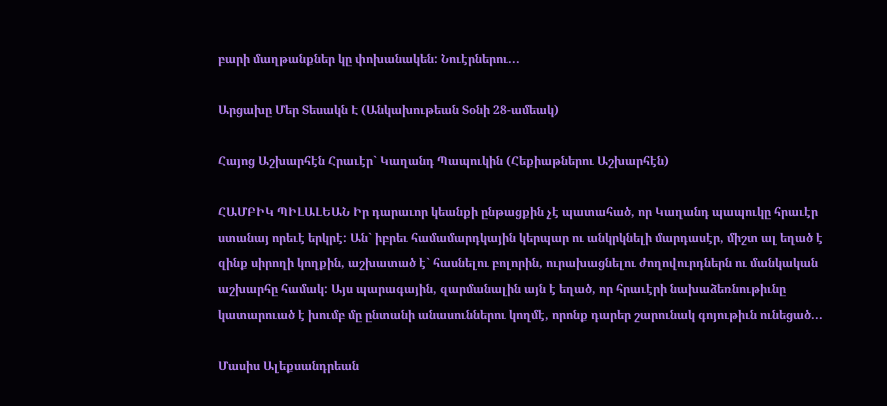բարի մաղթանքներ կը փոխանակեն: Նուէրներու...

Արցախը Մեր Տեսակն Է (Անկախութեան Տօնի 28-ամեակ)

Հայոց Աշխարհէն Հրաւէր` Կաղանդ Պապուկին (Հեքիաթներու Աշխարհէն)

ՀԱՄԲԻԿ ՊԻԼԱԼԵԱՆ Իր դարաւոր կեանքի ընթացքին չէ պատահած, որ Կաղանդ պապուկը հրաւէր ստանայ որեւէ երկրէ: Ան` իբրեւ համամարդկային կերպար ու անկրկնելի մարդասէր, միշտ ալ եղած է զինք սիրողի կողքին, աշխատած է` հասնելու բոլորին, ուրախացնելու ժողովուրդներն ու մանկական աշխարհը համակ: Այս պարագային, զարմանալին այն է եղած, որ հրաւէրի նախաձեռնութիւնը կատարուած է խումբ մը ընտանի անասուններու կողմէ, որոնք դարեր շարունակ գոյութիւն ունեցած...

Մասիս Ալեքսանդրեան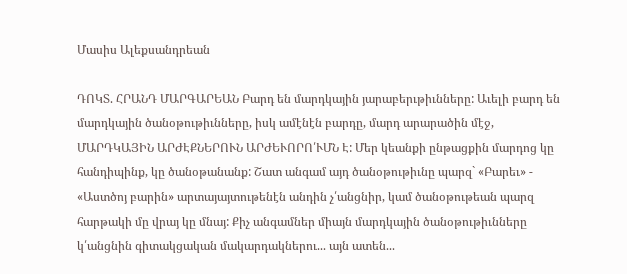Մասիս Ալեքսանդրեան

ԴՈԿՏ. ՀՐԱՆԴ ՄԱՐԳԱՐԵԱՆ Բարդ են մարդկային յարաբերւթիւնները: Աւելի բարդ են մարդկային ծանօթութիւնները, իսկ ամէնէն բարդը, մարդ արարածին մէջ, ՄԱՐԴԿԱՅԻՆ ԱՐԺԷՔՆԵՐՈՒՆ ԱՐԺԵՒՈՐՈ՛ՒՄՆ Է: Մեր կեանքի ընթացքին մարդոց կը հանդիպինք, կը ծանօթանանք: Շատ անգամ այդ ծանօթութիւնը պարզ` «Բարեւ» - «Աստծոյ բարին» արտայայտութենէն անդին չ՛անցնիր, կամ ծանօթութեան պարզ հարթակի մը վրայ կը մնայ: Քիչ անգամներ միայն մարդկային ծանօթութիւնները կ՛անցնին գիտակցական մակարդակներու... այն ատեն...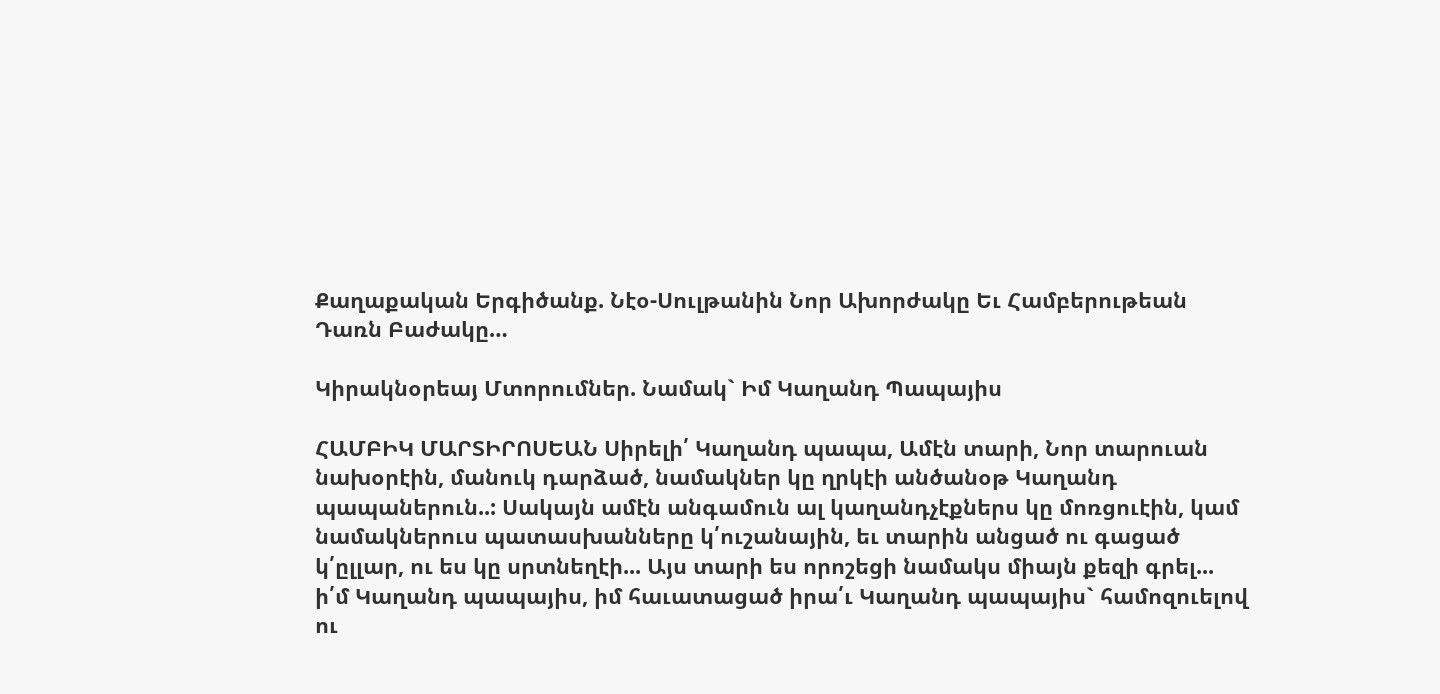Քաղաքական Երգիծանք. Նէօ-Սուլթանին Նոր Ախորժակը Եւ Համբերութեան Դառն Բաժակը…

Կիրակնօրեայ Մտորումներ. Նամակ` Իմ Կաղանդ Պապայիս

ՀԱՄԲԻԿ ՄԱՐՏԻՐՈՍԵԱՆ Սիրելի՛ Կաղանդ պապա, Ամէն տարի, Նոր տարուան նախօրէին, մանուկ դարձած, նամակներ կը ղրկէի անծանօթ Կաղանդ պապաներուն..: Սակայն ամէն անգամուն ալ կաղանդչէքներս կը մոռցուէին, կամ նամակներուս պատասխանները կ՛ուշանային, եւ տարին անցած ու գացած կ՛ըլլար, ու ես կը սրտնեղէի... Այս տարի ես որոշեցի նամակս միայն քեզի գրել... ի՛մ Կաղանդ պապայիս, իմ հաւատացած իրա՛ւ Կաղանդ պապայիս` համոզուելով ու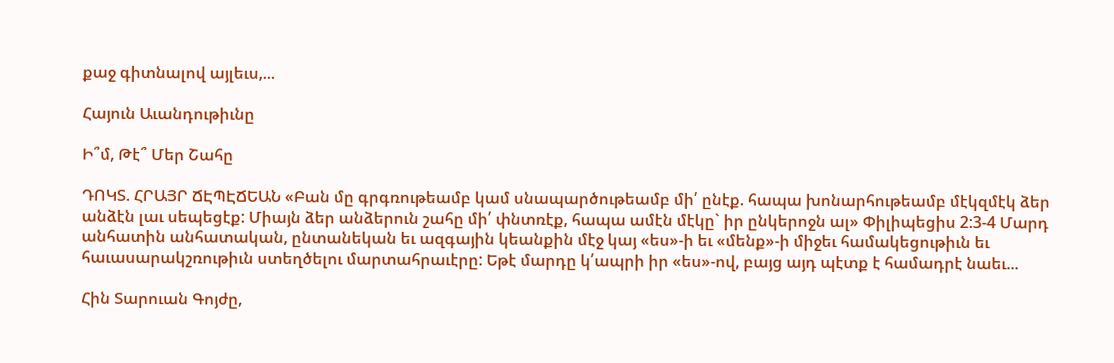քաջ գիտնալով այլեւս,...

Հայուն Աւանդութիւնը

Ի՞մ, Թէ՞ Մեր Շահը

ԴՈԿՏ. ՀՐԱՅՐ ՃԷՊԷՃԵԱՆ «Բան մը գրգռութեամբ կամ սնապարծութեամբ մի՛ ընէք. հապա խոնարհութեամբ մէկզմէկ ձեր անձէն լաւ սեպեցէք: Միայն ձեր անձերուն շահը մի՛ փնտռէք, հապա ամէն մէկը` իր ընկերոջն ալ» Փիլիպեցիս 2:3-4 Մարդ անհատին անհատական, ընտանեկան եւ ազգային կեանքին մէջ կայ «ես»-ի եւ «մենք»-ի միջեւ համակեցութիւն եւ հաւասարակշռութիւն ստեղծելու մարտահրաւէրը: Եթէ մարդը կ՛ապրի իր «ես»-ով, բայց այդ պէտք է համադրէ նաեւ...

Հին Տարուան Գոյժը,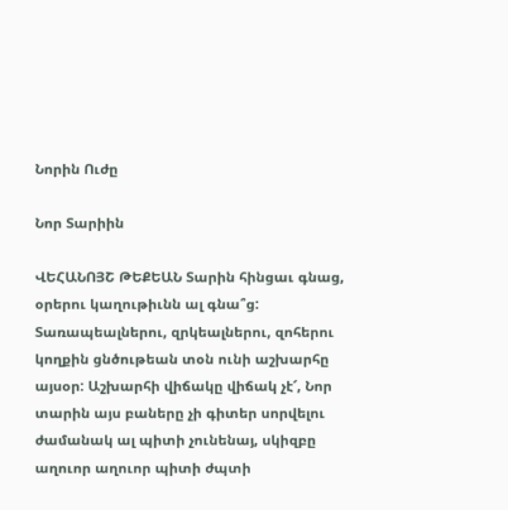Նորին Ուժը

Նոր Տարիին

ՎԵՀԱՆՈՅՇ ԹԵՔԵԱՆ Տարին հինցաւ գնաց, օրերու կաղութիւնն ալ գնա՞ց: Տառապեալներու, զրկեալներու, զոհերու կողքին ցնծութեան տօն ունի աշխարհը այսօր: Աշխարհի վիճակը վիճակ չէ՜, Նոր տարին այս բաները չի գիտեր սորվելու ժամանակ ալ պիտի չունենայ, սկիզբը աղուոր աղուոր պիտի ժպտի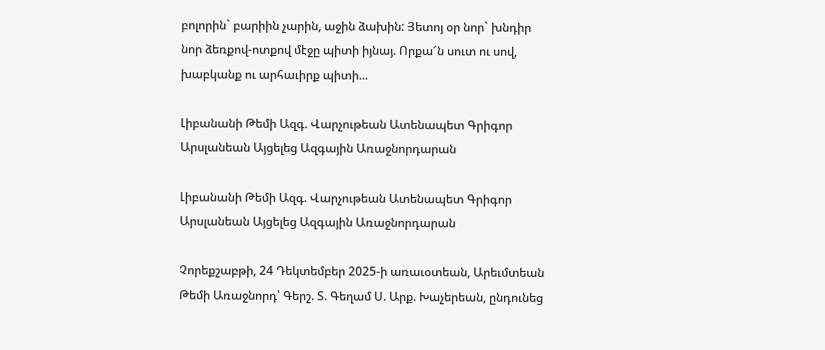բոլորին` բարիին չարին, աջին ձախին: Յետոյ օր նոր` խնդիր նոր ձեռքով-ոտքով մէջը պիտի իյնայ. Որքա՜ն սուտ ու սով, խաբկանք ու արհաւիրք պիտի...

Լիբանանի Թեմի Ազգ. Վարչութեան Ատենապետ Գրիգոր Արսլանեան Այցելեց Ազգային Առաջնորդարան

Լիբանանի Թեմի Ազգ. Վարչութեան Ատենապետ Գրիգոր Արսլանեան Այցելեց Ազգային Առաջնորդարան

Չորեքշաբթի, 24 Դեկտեմբեր 2025-ի առաւօտեան, Արեւմտեան Թեմի Առաջնորդ՝ Գերշ. Տ. Գեղամ Ս. Արք. Խաչերեան, ընդունեց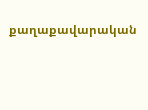քաղաքավարական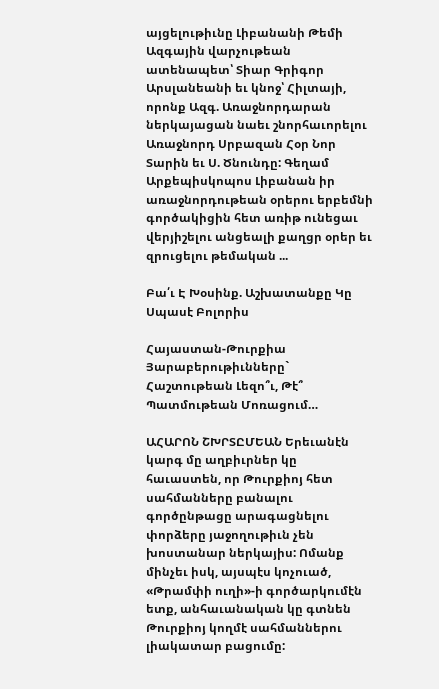այցելութիւնը Լիբանանի Թեմի Ազգային վարչութեան ատենապետ՝ Տիար Գրիգոր Արսլանեանի եւ կնոջ՝ Հիլտայի, որոնք Ազգ. Առաջնորդարան ներկայացան նաեւ շնորհաւորելու Առաջնորդ Սրբազան Հօր Նոր Տարին եւ Ս. Ծնունդը: Գեղամ Արքեպիսկոպոս Լիբանան իր առաջնորդութեան օրերու երբեմնի գործակիցին հետ առիթ ունեցաւ վերյիշելու անցեալի քաղցր օրեր եւ զրուցելու թեմական ...

Բա՛ւ Է Խօսինք. Աշխատանքը Կը Սպասէ Բոլորիս

Հայաստան-Թուրքիա Յարաբերութիւնները` Հաշտութեան Լեզո՞ւ, Թէ՞ Պատմութեան Մոռացում…

ԱՀԱՐՈՆ ՇԽՐՏԸՄԵԱՆ Երեւանէն կարգ մը աղբիւրներ կը հաւաստեն, որ Թուրքիոյ հետ սահմանները բանալու գործընթացը արագացնելու փորձերը յաջողութիւն չեն խոստանար ներկայիս: Ոմանք մինչեւ իսկ, այսպէս կոչուած, «Թրամփի ուղի»-ի գործարկումէն ետք, անհաւանական կը գտնեն Թուրքիոյ կողմէ սահմաններու լիակատար բացումը: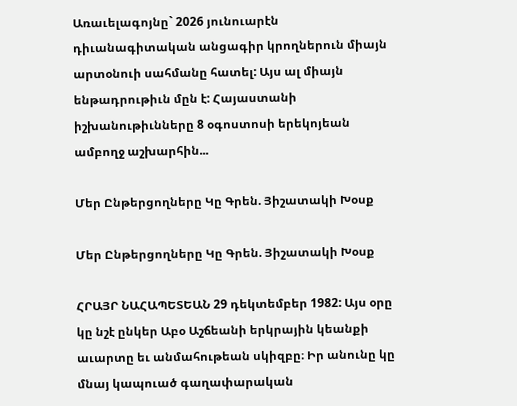Առաւելագոյնը` 2026 յունուարէն դիւանագիտական անցագիր կրողներուն միայն արտօնուի սահմանը հատել: Այս ալ միայն ենթադրութիւն մըն է: Հայաստանի իշխանութիւնները 8 օգոստոսի երեկոյեան ամբողջ աշխարհին...

Մեր Ընթերցողները Կը Գրեն. Յիշատակի Խօսք

Մեր Ընթերցողները Կը Գրեն. Յիշատակի Խօսք

ՀՐԱՅՐ ՆԱՀԱՊԵՏԵԱՆ 29 դեկտեմբեր 1982: Այս օրը կը նշէ ընկեր Աբօ Աշճեանի երկրային կեանքի աւարտը եւ անմահութեան սկիզբը։ Իր անունը կը մնայ կապուած գաղափարական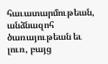հաւատարմութեան, անձնազոհ ծառայութեան եւ լուռ, բայց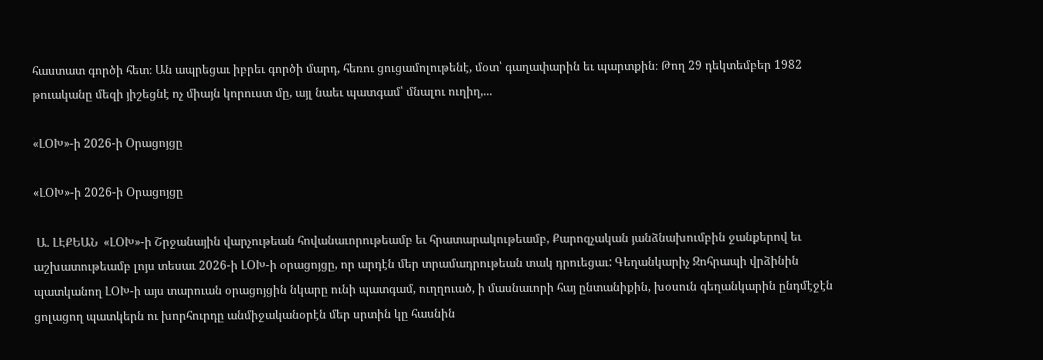հաստատ գործի հետ։ Ան ապրեցաւ իբրեւ գործի մարդ, հեռու ցուցամոլութենէ, մօտ՝ գաղափարին եւ պարտքին։ Թող 29 դեկտեմբեր 1982 թուականը մեզի յիշեցնէ ոչ միայն կորուստ մը, այլ նաեւ պատգամ՝ մնալու ուղիղ,...

«ԼՕԽ»-ի 2026-ի Օրացոյցը

«ԼՕԽ»-ի 2026-ի Օրացոյցը

 Ա. ԼԷՔԵԱՆ  «ԼՕԽ»-ի Շրջանային վարչութեան հովանաւորութեամբ եւ հրատարակութեամբ, Քարոզչական յանձնախումբին ջանքերով եւ աշխատութեամբ լոյս տեսաւ 2026-ի ԼՕԽ-ի օրացոյցը, որ արդէն մեր տրամադրութեան տակ դրուեցաւ: Գեղանկարիչ Զոհրապի վրձինին պատկանող ԼՕԽ-ի այս տարուան օրացոյցին նկարը ունի պատգամ, ուղղուած, ի մասնաւորի հայ ընտանիքին, խօսուն գեղանկարին ընդմէջէն ցոլացող պատկերն ու խորհուրդը անմիջականօրէն մեր սրտին կը հասնին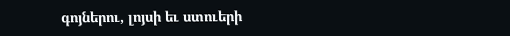գոյներու, լոյսի եւ ստուերի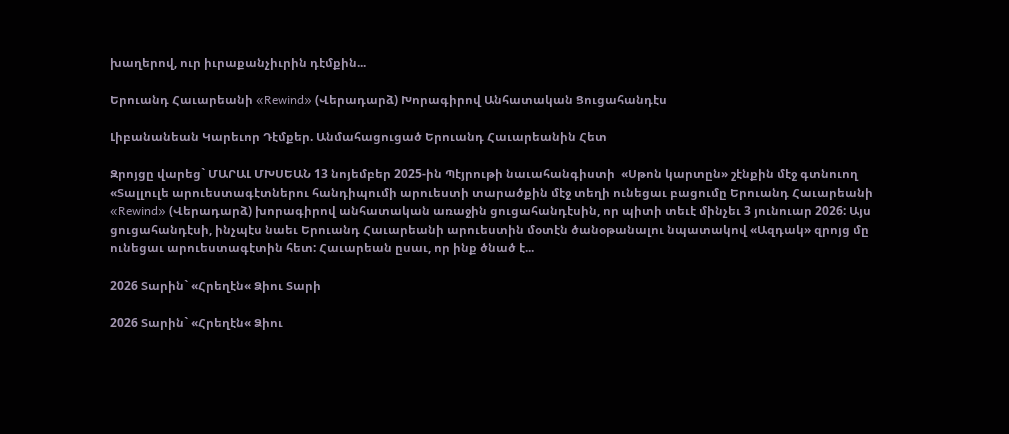խաղերով, ուր իւրաքանչիւրին դէմքին...

Երուանդ Հաւարեանի «Rewind» (Վերադարձ) Խորագիրով Անհատական Ցուցահանդէս

Լիբանանեան Կարեւոր Դէմքեր. Անմահացուցած Երուանդ Հաւարեանին Հետ

Զրոյցը վարեց` ՄԱՐԱԼ ՄԽՍԵԱՆ 13 նոյեմբեր 2025-ին Պէյրութի նաւահանգիստի  «Սթոն կարտըն» շէնքին մէջ գտնուող «Տալլուլե արուեստագէտներու հանդիպումի արուեստի տարածքին մէջ տեղի ունեցաւ բացումը Երուանդ Հաւարեանի «Rewind» (Վերադարձ) խորագիրով անհատական առաջին ցուցահանդէսին, որ պիտի տեւէ մինչեւ 3 յունուար 2026: Այս ցուցահանդէսի, ինչպէս նաեւ Երուանդ Հաւարեանի արուեստին մօտէն ծանօթանալու նպատակով «Ազդակ» զրոյց մը ունեցաւ արուեստագէտին հետ: Հաւարեան ըսաւ, որ ինք ծնած է...

2026 Տարին` «Հրեղէն« Ձիու Տարի

2026 Տարին` «Հրեղէն« Ձիու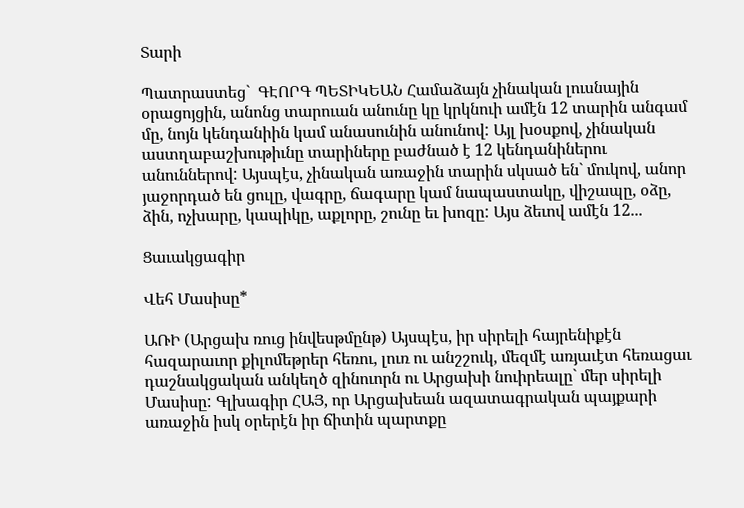Տարի

Պատրաստեց`  ԳԷՈՐԳ ՊԵՏԻԿԵԱՆ Համաձայն չինական լուսնային օրացոյցին, անոնց տարուան անունը կը կրկնուի ամէն 12 տարին անգամ մը, նոյն կենդանիին կամ անասունին անունով: Այլ խօսքով, չինական աստղաբաշխութիւնը տարիները բաժնած է 12 կենդանիներու անուններով: Այսպէս, չինական առաջին տարին սկսած են` մուկով, անոր յաջորդած են ցուլը, վագրը, ճագարը կամ նապաստակը, վիշապը, օձը, ձին, ոչխարը, կապիկը, աքլորը, շունը եւ խոզը: Այս ձեւով ամէն 12...

Ցաւակցագիր

Վեհ Մասիսը*

ԱՌԻ (Արցախ ռուց ինվեսթմընթ) Այսպէս, իր սիրելի հայրենիքէն հազարաւոր քիլոմեթրեր հեռու, լուռ ու անշշուկ, մեզմէ առյաւէտ հեռացաւ դաշնակցական անկեղծ զինուորն ու Արցախի նուիրեալը` մեր սիրելի Մասիսը: Գլխագիր ՀԱՅ, որ Արցախեան ազատագրական պայքարի առաջին իսկ օրերէն իր ճիտին պարտքը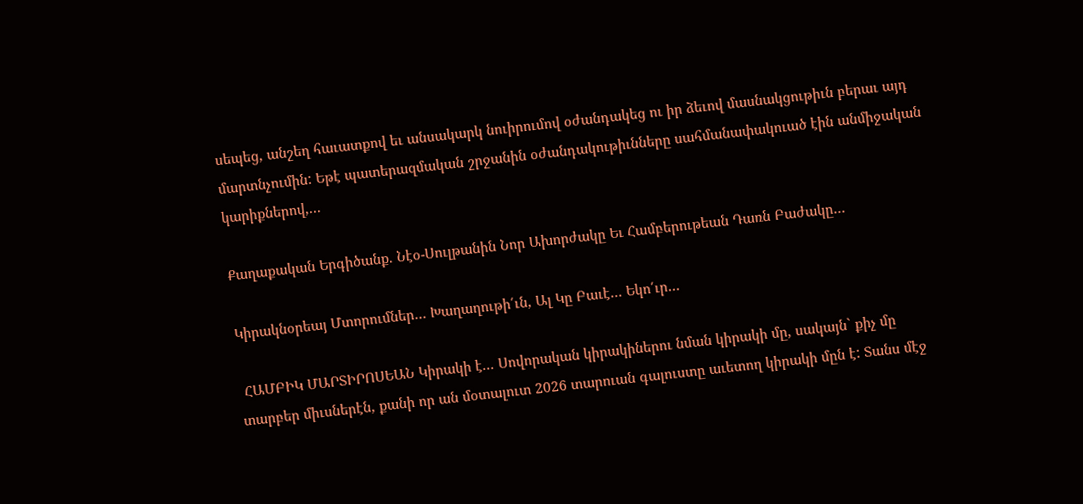սեպեց, անշեղ հաւատքով եւ անսակարկ նուիրումով օժանդակեց ու իր ձեւով մասնակցութիւն բերաւ այդ մարտնչումին: Եթէ պատերազմական շրջանին օժանդակութիւնները սահմանափակուած էին անմիջական կարիքներով,...

Քաղաքական Երգիծանք. Նէօ-Սուլթանին Նոր Ախորժակը Եւ Համբերութեան Դառն Բաժակը…

Կիրակնօրեայ Մտորումներ… Խաղաղութի՛ւն, Ալ Կը Բաւէ… Եկո՛ւր…

 ՀԱՄԲԻԿ ՄԱՐՏԻՐՈՍԵԱՆ Կիրակի է... Սովորական կիրակիներու նման կիրակի մը, սակայն` քիչ մը տարբեր միւսներէն, քանի որ ան մօտալուտ 2026 տարուան գալուստը աւետող կիրակի մըն է: Տանս մէջ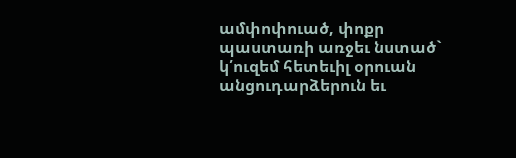ամփոփուած, փոքր պաստառի առջեւ նստած` կ՛ուզեմ հետեւիլ օրուան անցուդարձերուն եւ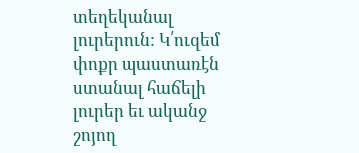տեղեկանալ լուրերուն: Կ՛ուզեմ փոքր պաստառէն ստանալ հաճելի լուրեր եւ ականջ շոյող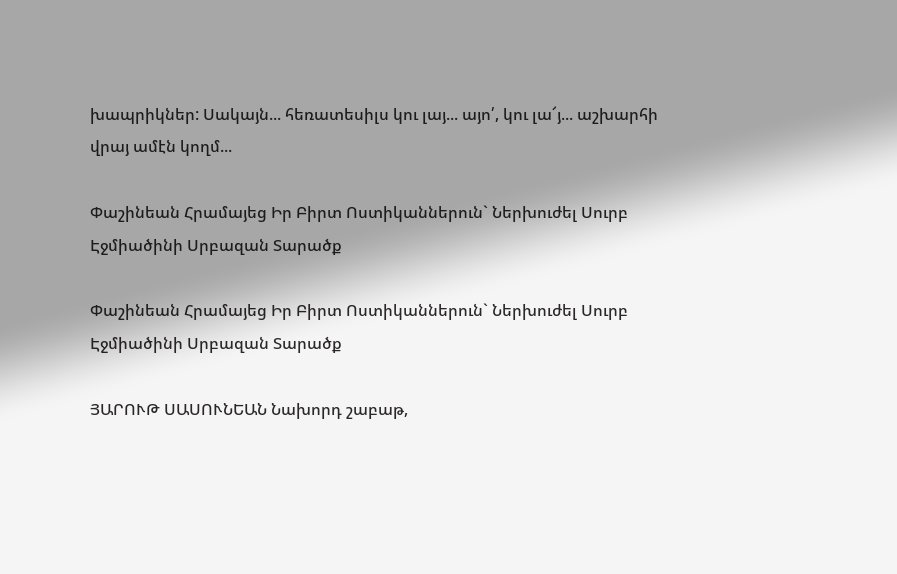խապրիկներ: Սակայն... հեռատեսիլս կու լայ... այո՛, կու լա՜յ... աշխարհի վրայ ամէն կողմ...

Փաշինեան Հրամայեց Իր Բիրտ Ոստիկաններուն` Ներխուժել Սուրբ Էջմիածինի Սրբազան Տարածք

Փաշինեան Հրամայեց Իր Բիրտ Ոստիկաններուն` Ներխուժել Սուրբ Էջմիածինի Սրբազան Տարածք

ՅԱՐՈՒԹ ՍԱՍՈՒՆԵԱՆ Նախորդ շաբաթ,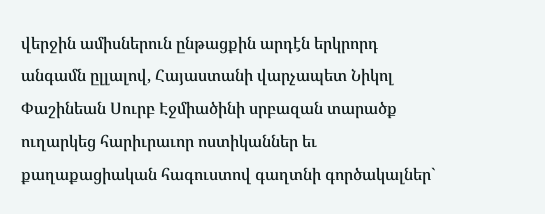վերջին ամիսներուն ընթացքին արդէն երկրորդ անգամն ըլլալով, Հայաստանի վարչապետ Նիկոլ Փաշինեան Սուրբ Էջմիածինի սրբազան տարածք ուղարկեց հարիւրաւոր ոստիկաններ եւ քաղաքացիական հագուստով գաղտնի գործակալներ`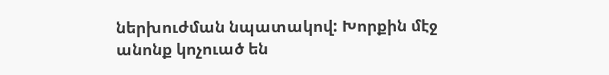ներխուժման նպատակով: Խորքին մէջ անոնք կոչուած են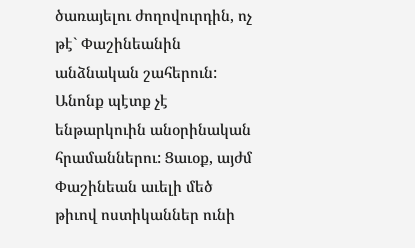ծառայելու ժողովուրդին, ոչ թէ` Փաշինեանին անձնական շահերուն: Անոնք պէտք չէ ենթարկուին անօրինական հրամաններու: Ցաւօք, այժմ Փաշինեան աւելի մեծ թիւով ոստիկաններ ունի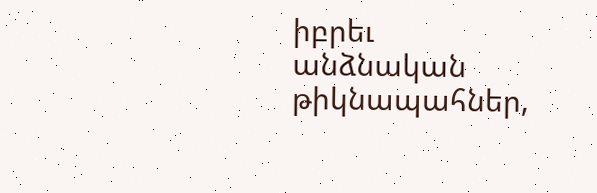իբրեւ անձնական թիկնապահներ,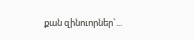քան զինուորներ`...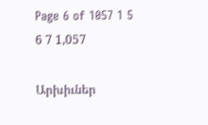Page 6 of 1057 1 5 6 7 1,057

Արխիւներ